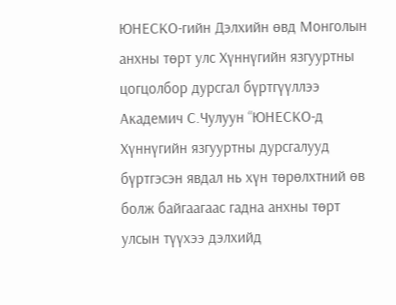ЮНЕСКО-гийн Дэлхийн өвд Монголын анхны төрт улс Хүннүгийн язгууртны цогцолбор дурсгал бүртгүүллээ
Академич С.Чулуун “ЮНЕСКО-д Хүннүгийн язгууртны дурсгалууд бүртгэсэн явдал нь хүн төрөлхтний өв болж байгаагаас гадна анхны төрт улсын түүхээ дэлхийд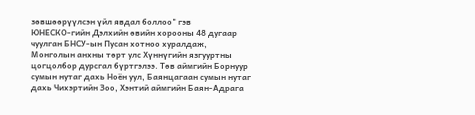зөвшөөрүүлcэн үйл явдал боллоо" гэв
ЮНЕСКО-гийн Дэлхийн өвийн хорооны 48 дугаар чуулган БНСУ-ын Пусан хотноо хуралдаж, Монголын анхны төрт улс Хүннүгийн язгууртны цогцолбор дурсгал бүртгэлээ. Төв аймгийн Борнуур сумын нутаг дахь Ноён уул, Баянцагаан сумын нутаг дахь Чихэртийн Зоо, Хэнтий аймгийн Баян-Адрага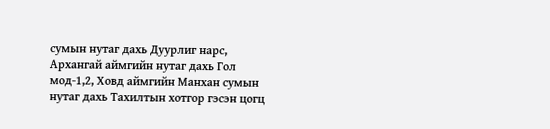сумын нутаг дахь Дуурлиг нарс, Архангай аймгийн нутаг дахь Гол мод-1,2, Ховд аймгийн Манхан сумын нутаг дахь Тахилтын хотгор гэсэн цогц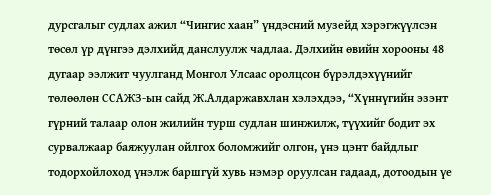дурсгалыг судлах ажил “Чингис хаан” үндэсний музейд хэрэгжүүлсэн төсөл үр дүнгээ дэлхийд данслуулж чадлаа. Дэлхийн өвийн хорооны 48 дугаар ээлжит чуулганд Монгол Улсаас оролцсон бүрэлдэхүүнийг төлөөлөн ССАЖЗ-ын сайд Ж.Алдаржавхлан хэлэхдээ, “Хүннүгийн эзэнт гүрний талаар олон жилийн турш судлан шинжилж, түүхийг бодит эх сурвалжаар баяжуулан ойлгох боломжийг олгон, үнэ цэнт байдлыг тодорхойлоход үнэлж баршгүй хувь нэмэр оруулсан гадаад, дотоодын үе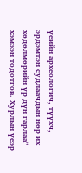үеийн археологич, түүхч, эрдэмтэн судлаачдын нөр их хөдөлмөрийн үр дүн гарлаа" хэмээн тодотгов. Хурлын үеэр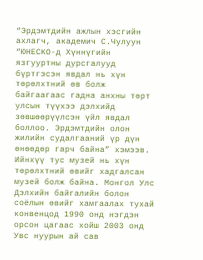“Эрдэмтдийн ажлын хэсгийн ахлагч, академич С.Чулуун “ЮНЕСКО-д Хүннүгийн язгууртны дурсгалууд бүртгэсэн явдал нь хүн төрөлхтний өв болж байгаагаас гадна анхны төрт улсын түүхээ дэлхийд зөвшөөрүүлcэн үйл явдал боллоо. Эрдэмтдийн олон жилийн судалгааний үр дүн өнөөдөр гарч байна” хэмээв. Ийнхүү тус музей нь хүн төрөлхтний өвийг хадгалсан музей болж байна. Монгол Улс Дэлхийн байгалийн болон соёлын өвийг хамгаалах тухай конвенцод 1990 онд нэгдэн орсон цагаас хойш 2003 онд Увс нуурын ай сав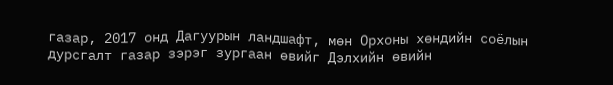газар, 2017 онд Дагуурын ландшафт, мөн Орхоны хөндийн соёлын дурсгалт газар зэрэг зургаан өвийг Дэлхийн өвийн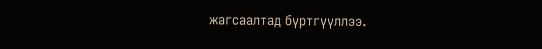жагсаалтад бүртгүүллээ.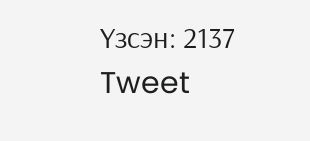Үзсэн: 2137
Tweet